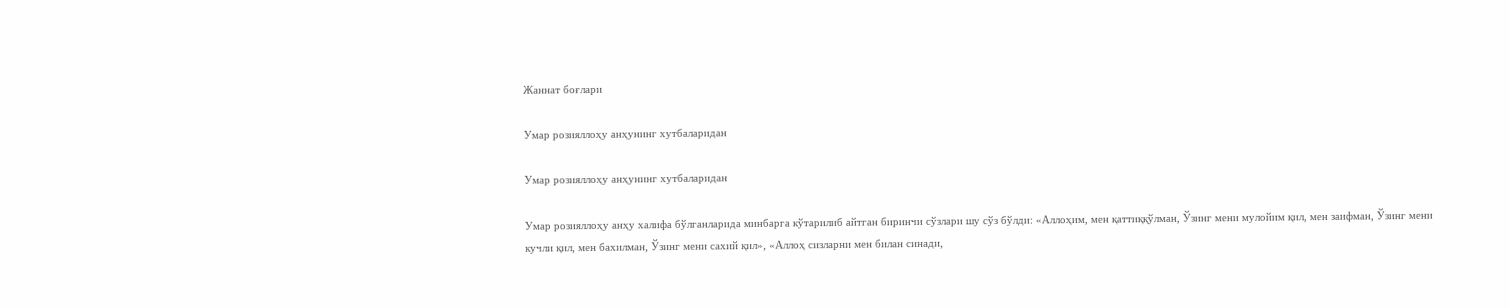Жаннат боғлари

Умар розияллоҳу анҳунинг хутбаларидан

Умар розияллоҳу анҳунинг хутбаларидан

Умар розияллоҳу анҳу халифа бўлганларида минбарга кўтарилиб айтган биринчи сўзлари шу сўз бўлди: «Аллоҳим, мен қаттиққўлман, Ўзинг мени мулойим қил, мен заифман, Ўзинг мени кучли қил, мен бахилман, Ўзинг мени сахий қил», «Аллоҳ сизларни мен билан синади,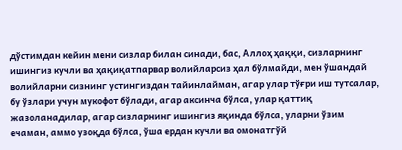дўстимдан кейин мени сизлар билан синади, бас, Аллоҳ ҳаққи, сизларнинг ишингиз кучли ва ҳақиқатпарвар волийларсиз ҳал бўлмайди, мен ўшандай волийларни сизнинг устингиздан тайинлайман, агар улар тўғри иш тутсалар, бу ўзлари учун мукофот бўлади, агар аксинча бўлса, улар қаттиқ жазоланадилар, агар сизларнинг ишингиз яқинда бўлса, уларни ўзим ечаман, аммо узоқда бўлса, ўша ердан кучли ва омонатгўй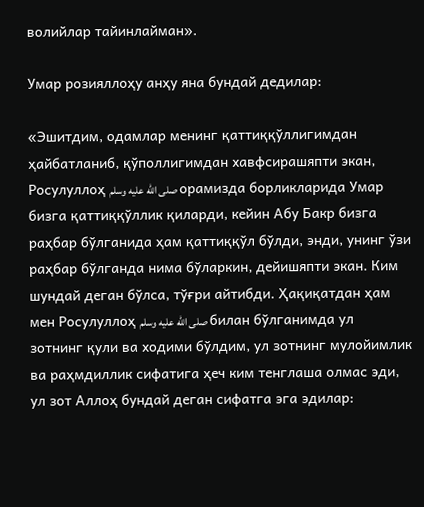волийлар тайинлайман».

Умар розияллоҳу анҳу яна бундай дедилар:

«Эшитдим, одамлар менинг қаттиққўллигимдан ҳайбатланиб, қўполлигимдан хавфсирашяпти экан, Росулуллоҳ صلى الله عليه وسلم орамизда борликларида Умар бизга қаттиққўллик қиларди, кейин Абу Бакр бизга раҳбар бўлганида ҳам қаттиққўл бўлди, энди, унинг ўзи раҳбар бўлганда нима бўларкин, дейишяпти экан. Ким шундай деган бўлса, тўғри айтибди. Ҳақиқатдан ҳам мен Росулуллоҳ صلى الله عليه وسلم билан бўлганимда ул зотнинг қули ва ходими бўлдим, ул зотнинг мулойимлик ва раҳмдиллик сифатига ҳеч ким тенглаша олмас эди, ул зот Аллоҳ бундай деган сифатга эга эдилар: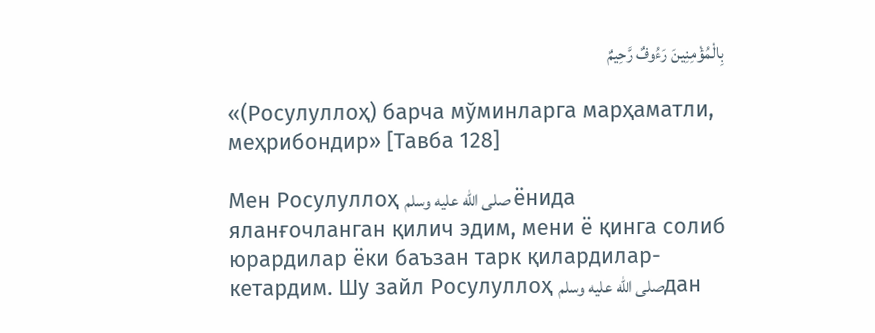بِالْمُؤْمِنِينَ رَءُوفٌ رَّحِيمٌ

«(Росулуллоҳ) барча мўминларга марҳаматли, меҳрибондир» [Тавба 128]

Мен Росулуллоҳ صلى الله عليه وسلم ёнида яланғочланган қилич эдим, мени ё қинга солиб юрардилар ёки баъзан тарк қилардилар-кетардим. Шу зайл Росулуллоҳ صلى الله عليه وسلمдан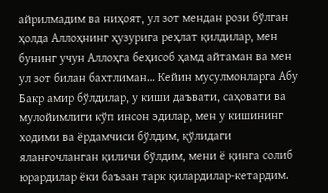айрилмадим ва ниҳоят, ул зот мендан рози бўлган ҳолда Аллоҳнинг ҳузурига реҳлат қилдилар, мен бунинг учун Аллоҳга беҳисоб ҳамд айтаман ва мен ул зот билан бахтлиман… Кейин мусулмонларга Абу Бакр амир бўлдилар, у киши даъвати, саҳовати ва мулойимлиги кўп инсон эдилар, мен у кишининг ходими ва ёрдамчиси бўлдим, қўлидаги яланғочланган қиличи бўлдим, мени ё қинга солиб юрардилар ёки баъзан тарк қилардилар-кетардим.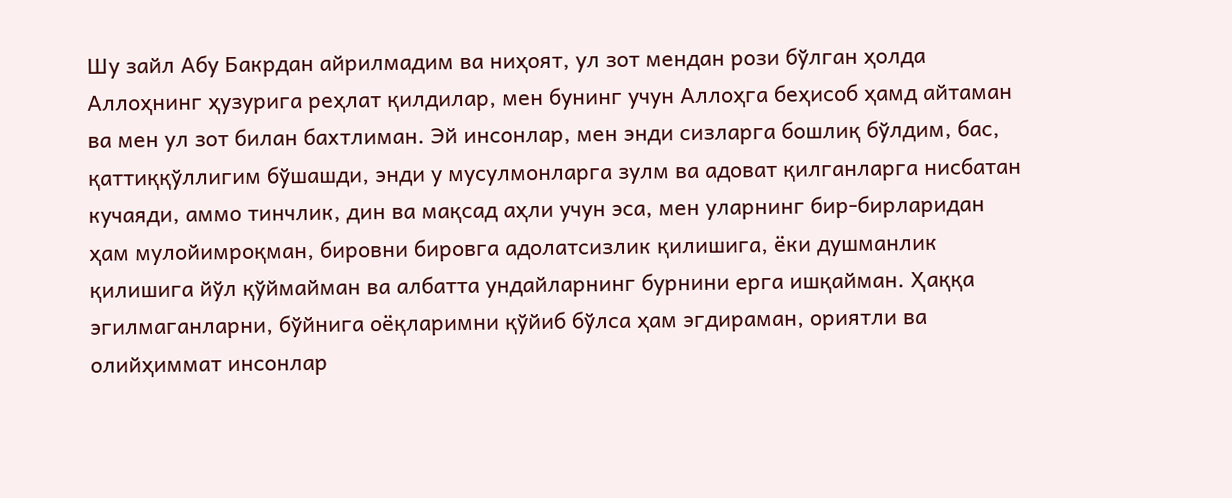Шу зайл Абу Бакрдан айрилмадим ва ниҳоят, ул зот мендан рози бўлган ҳолда Аллоҳнинг ҳузурига реҳлат қилдилар, мен бунинг учун Аллоҳга беҳисоб ҳамд айтаман ва мен ул зот билан бахтлиман. Эй инсонлар, мен энди сизларга бошлиқ бўлдим, бас, қаттиққўллигим бўшашди, энди у мусулмонларга зулм ва адоват қилганларга нисбатан кучаяди, аммо тинчлик, дин ва мақсад аҳли учун эса, мен уларнинг бир-бирларидан ҳам мулойимроқман, бировни бировга адолатсизлик қилишига, ёки душманлик қилишига йўл қўймайман ва албатта ундайларнинг бурнини ерга ишқайман. Ҳаққа эгилмаганларни, бўйнига оёқларимни қўйиб бўлса ҳам эгдираман, ориятли ва олийҳиммат инсонлар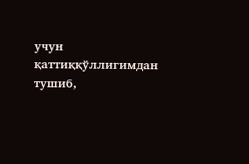учун қаттиққўллигимдан тушиб,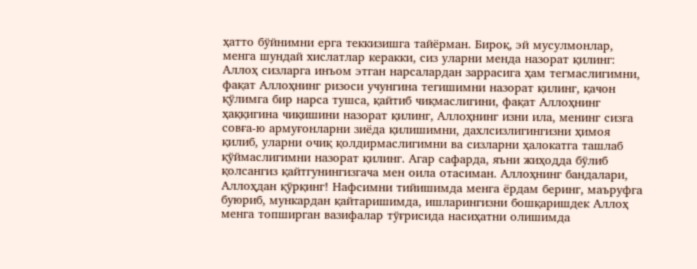ҳатто бўйнимни ерга теккизишга тайёрман. Бироқ, эй мусулмонлар, менга шундай хислатлар керакки, сиз уларни менда назорат қилинг: Аллоҳ сизларга инъом этган нарсалардан заррасига ҳам тегмаслигимни, фақат Аллоҳнинг ризоси учунгина тегишимни назорат қилинг, қачон қўлимга бир нарса тушса, қайтиб чиқмаслигини, фақат Аллоҳнинг ҳаққигина чиқишини назорат қилинг, Аллоҳнинг изни ила, менинг сизга совға-ю армуғонларни зиёда қилишимни, дахлсизлигингизни ҳимоя қилиб, уларни очиқ қолдирмаслигимни ва сизларни ҳалокатга ташлаб қўймаслигимни назорат қилинг. Агар сафарда, яъни жиҳодда бўлиб қолсангиз қайтгунингизгача мен оила отасиман. Аллоҳнинг бандалари, Аллоҳдан қўрқинг! Нафсимни тийишимда менга ёрдам беринг, маъруфга буюриб, мункардан қайтаришимда, ишларингизни бошқаришдек Аллоҳ менга топширган вазифалар тўғрисида насиҳатни олишимда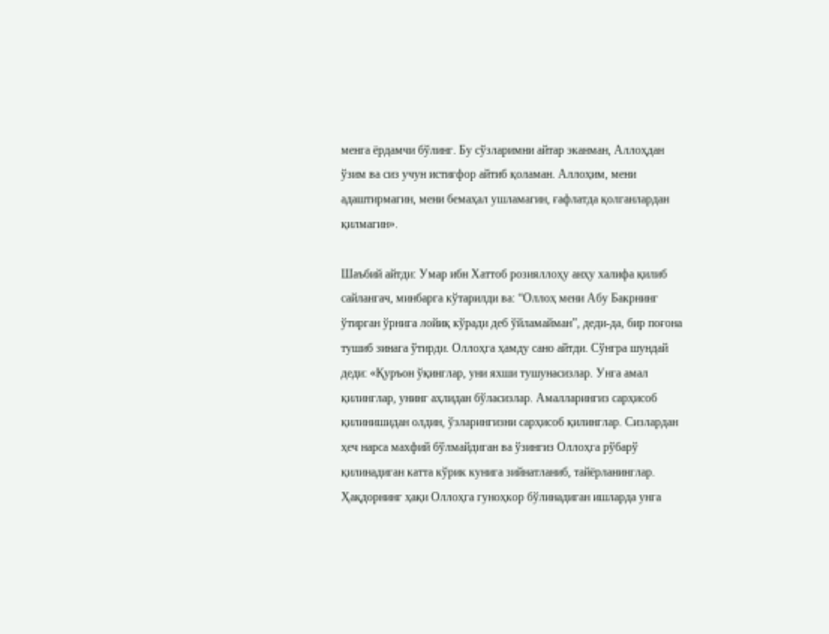менга ёрдамчи бўлинг. Бу сўзларимни айтар эканман, Аллоҳдан ўзим ва сиз учун истиғфор айтиб қоламан. Аллоҳим, мени адаштирмагин, мени бемаҳал ушламагин, ғафлатда қолганлардан қилмагин».

Шаъбий айтди: Умар ибн Хаттоб розияллоҳу анҳу халифа қилиб сайлангач, минбарга кўтарилди ва: “Оллоҳ мени Абу Бакрнинг ўтирган ўрнига лойиқ кўради деб ўйламайман”, деди-да, бир поғона тушиб зинага ўтирди. Оллоҳга ҳамду сано айтди. Сўнгра шундай деди: «Қуръон ўқинглар, уни яхши тушунасизлар. Унга амал қилинглар, унинг аҳлидан бўласизлар. Амалларингиз сарҳисоб қилинишидан олдин, ўзларингизни сарҳисоб қилинглар. Сизлардан ҳеч нарса махфий бўлмайдиган ва ўзингиз Оллоҳга рўбарў қилинадиган катта кўрик кунига зийнатланиб, тайёрланинглар. Ҳақдорнинг ҳақи Оллоҳга гуноҳкор бўлинадиган ишларда унга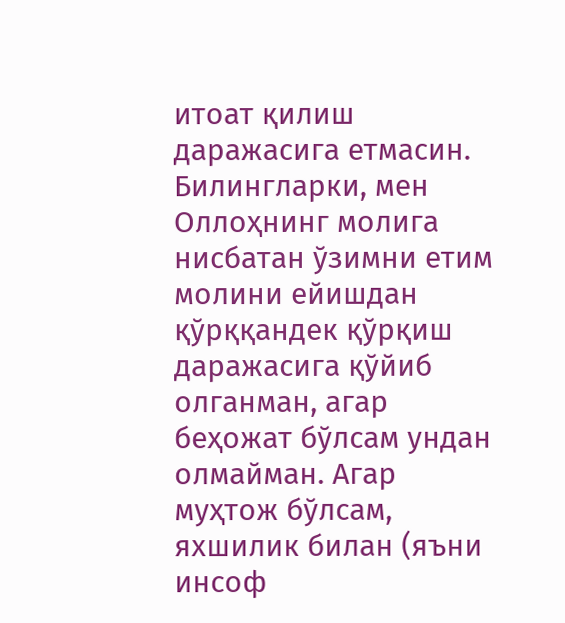итоат қилиш даражасига етмасин. Билингларки, мен Оллоҳнинг молига нисбатан ўзимни етим молини ейишдан қўрққандек қўрқиш даражасига қўйиб олганман, агар беҳожат бўлсам ундан олмайман. Агар муҳтож бўлсам, яхшилик билан (яъни инсоф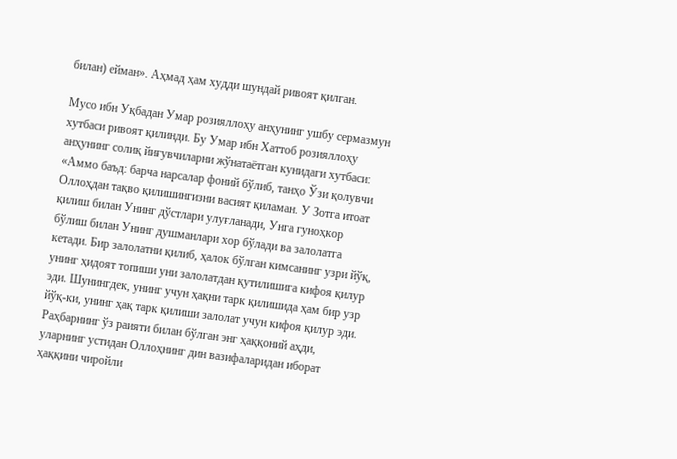билан) ейман». Аҳмад ҳам худди шундай ривоят қилган.

Мусо ибн Уқбадан Умар розияллоҳу анҳунинг ушбу сермазмун хутбаси ривоят қилинди. Бу Умар ибн Хаттоб розияллоҳу анҳунинг солиқ йиғувчиларни жўнатаётган кунидаги хутбаси: «Аммо баъд: барча нарсалар фоний бўлиб, танҳо Ўзи қолувчи Оллоҳдан тақво қилишингизни васият қиламан. У Зотга итоат қилиш билан Унинг дўстлари улуғланади, Унга гуноҳкор бўлиш билан Унинг душманлари хор бўлади ва залолатга кетади. Бир залолатни қилиб, ҳалок бўлган кимсанинг узри йўқ, унинг ҳидоят топиши уни залолатдан қутилишига кифоя қилур эди. Шунингдек, унинг учун ҳақни тарк қилишида ҳам бир узр йўқ-ки, унинг ҳақ тарк қилиши залолат учун кифоя қилур эди. Раҳбарнинг ўз раияти билан бўлган энг ҳаққоний аҳди, уларнинг устидан Оллоҳнинг дин вазифаларидан иборат ҳаққини чиройли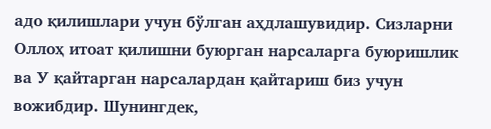адо қилишлари учун бўлган аҳдлашувидир. Сизларни Оллоҳ итоат қилишни буюрган нарсаларга буюришлик ва У қайтарган нарсалардан қайтариш биз учун вожибдир. Шунингдек,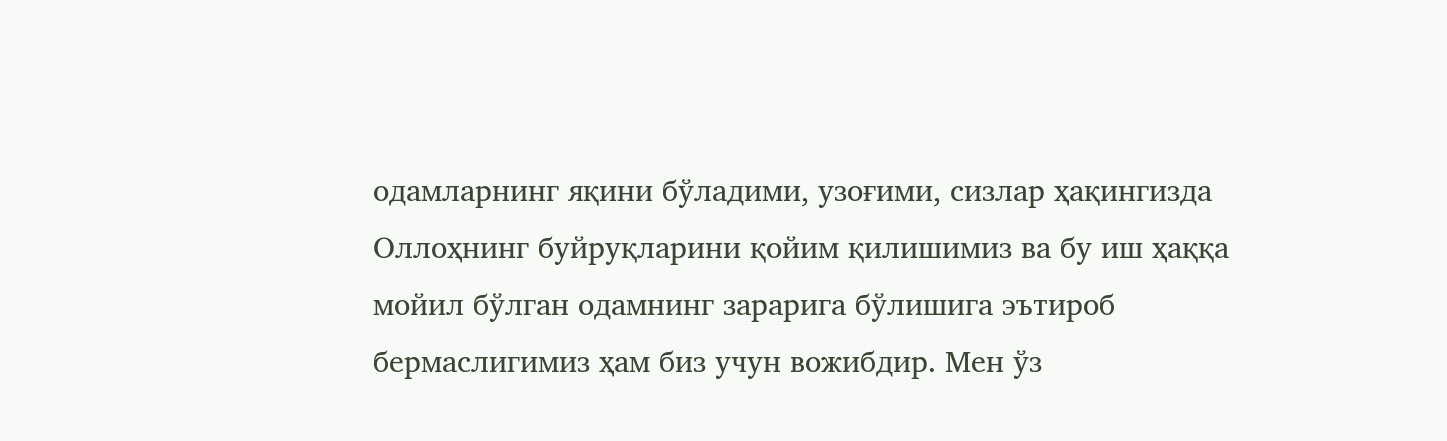одамларнинг яқини бўладими, узоғими, сизлар ҳақингизда Оллоҳнинг буйруқларини қойим қилишимиз ва бу иш ҳаққа мойил бўлган одамнинг зарарига бўлишига эътироб бермаслигимиз ҳам биз учун вожибдир. Мен ўз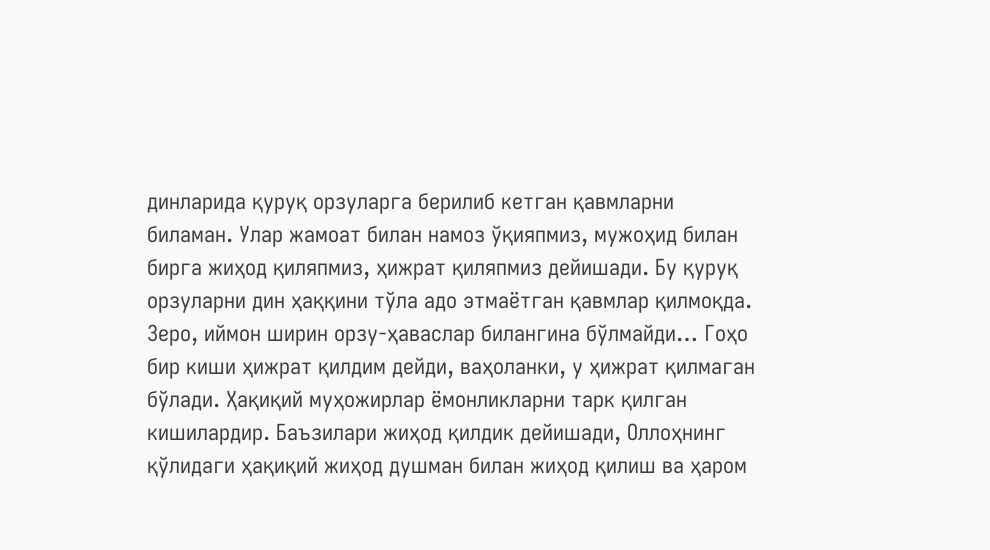динларида қуруқ орзуларга берилиб кетган қавмларни биламан. Улар жамоат билан намоз ўқияпмиз, мужоҳид билан бирга жиҳод қиляпмиз, ҳижрат қиляпмиз дейишади. Бу қуруқ орзуларни дин ҳаққини тўла адо этмаётган қавмлар қилмоқда. Зеро, иймон ширин орзу-ҳаваслар билангина бўлмайди… Гоҳо бир киши ҳижрат қилдим дейди, ваҳоланки, у ҳижрат қилмаган бўлади. Ҳақиқий муҳожирлар ёмонликларни тарк қилган кишилардир. Баъзилари жиҳод қилдик дейишади, Оллоҳнинг қўлидаги ҳақиқий жиҳод душман билан жиҳод қилиш ва ҳаром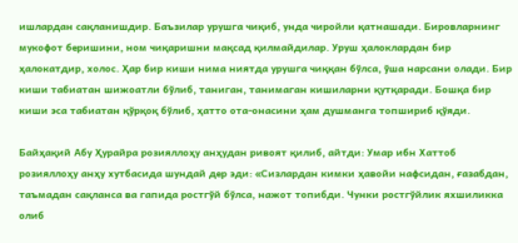ишлардан сақланишдир. Баъзилар урушга чиқиб, унда чиройли қатнашади. Бировларнинг мукофот беришини, ном чиқаришни мақсад қилмайдилар. Уруш ҳалоклардан бир ҳалокатдир, холос. Ҳар бир киши нима ниятда урушга чиққан бўлса, ўша нарсани олади. Бир киши табиатан шижоатли бўлиб, таниган, танимаган кишиларни қутқаради. Бошқа бир киши эса табиатан қўрқоқ бўлиб, ҳатто ота-онасини ҳам душманга топшириб қўяди.

Байҳақий Абу Ҳурайра розияллоҳу анҳудан ривоят қилиб, айтди: Умар ибн Хаттоб розияллоҳу анҳу хутбасида шундай дер эди: «Сизлардан кимки ҳавойи нафсидан, ғазабдан, таъмадан сақланса ва гапида ростгўй бўлса, нажот топибди. Чунки ростгўйлик яхшиликка олиб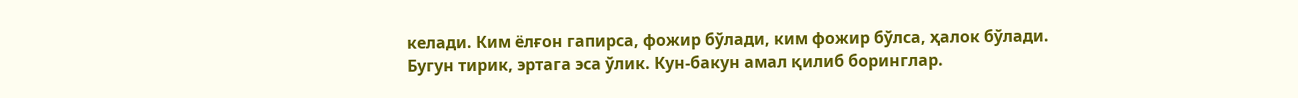келади. Ким ёлғон гапирса, фожир бўлади, ким фожир бўлса, ҳалок бўлади. Бугун тирик, эртага эса ўлик. Кун-бакун амал қилиб боринглар.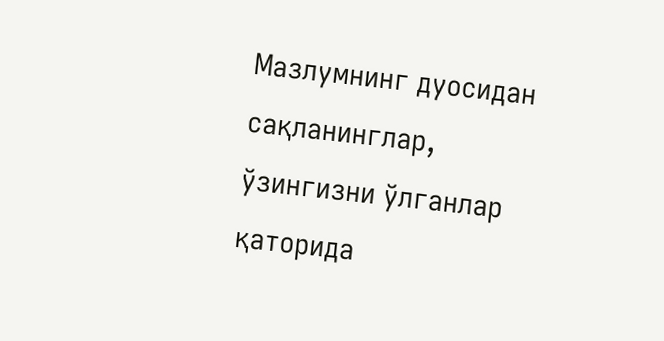Мазлумнинг дуосидан сақланинглар, ўзингизни ўлганлар қаторида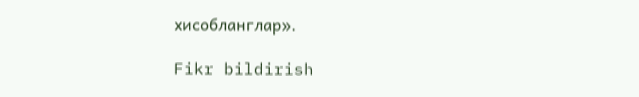хисобланглар».

Fikr bildirish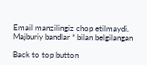Email manzilingiz chop etilmaydi. Majburiy bandlar * bilan belgilangan

Back to top button